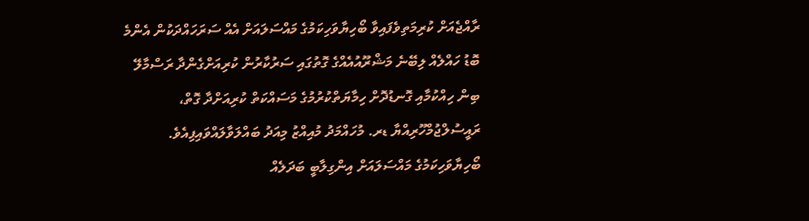ރާއްޖެއަށް ކުރިމަތިވެފައިވާ ބޯހިޔާވަހިކަމުގެ މައްސަލައަށް އެއް ސަރަހައްދަކުން އެންމެ ބޮޑު ހައްލެއް ލިބޭނެ މަޝްރޫއުއެއްގެ ގޮތުގައި ސަރުކާރުން ކުރިއަށްގެންދާ ރަސްމާލޭ ބިން ހިއްކުމާއި ގޮނޑުދޮށް ހިމާޔަތްކުރުމުގެ މަސައްކަތް ކުރިއަށްދާ ގޮތް، ރައީސުލްޖުމްހޫރިއްޔާ ޑރ. މުހައްމަދު މުއިއްޒު މިއަދު ބައްލަވާލައްވައިފިއެވެ.
ބޯހިޔާވަހިކަމުގެ މައްސަލައަށް އިންގިލާބީ ބަދަލެއް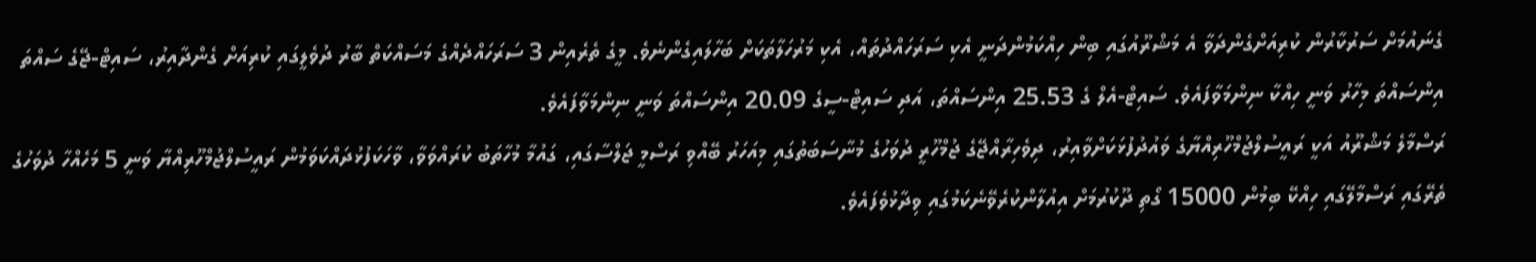ގެނައުމަށް ސަރުކާރުން ކުރިއަށްގެންދަވާ އެ މަޝްރޫއުގައި ބިން ހިއްކަމުންދަނީ އެކި ސަރަހައްދުތައް، އެކި މަރުހަލާތަކަށް ބަހާލައިގެންނެވެ. މީގެ ތެރެއިން 3 ސަރަހައްދެއްގެ މަސައްކަތް ބާރު ދުވެލީގައި ކުރިއަށް ގެންދާއިރު، ސައިޓް-ޖޭގެ ސައްތަ އިންސައްތަ މިހާރު ވަނީ ހިއްކާ ނިންމަވާފައެވެ. ސައިޓް-އެލް ގެ 25.53 އިންސައްތަ، އަދި ސައިޓް-ސީގެ 20.09 އިންސައްތަ ވަނީ ނިންމަވާފައެވެ.
ރަސްމާލެ މަޝްރޫއު އަކީ ރައީސުލްޖުމްހޫރިއްޔާގެ ވައުދުފުޅަކަށްވާއިރު، ދިވެހިރާއްޖޭގެ ޖުމްހޫރީ ދުވަހުގެ މުނާސަބަތުގައި މިއަހަރު ބޭއްވި ރަސްމީ ޖަލްސާގައި، ގައުމާ މުހާތަބު ކުރައްވަވާ، ވާހަކަފުޅުދައްކަވަމުން ރައީސުލްޖުމްހޫރިއްޔާ ވަނީ 5 މަހެއްހާ ދުވަހުގެ ތެރޭގައި ރަސްމާލޭގައި ހިއްކޭ ބިމުން 15000 ގޯތި ދޫކުރުމަށް އިއުލާންކުރެވޭނެކަމުގައި ވިދާޅުވެފައެވެ.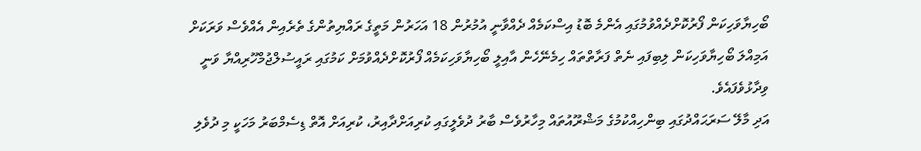ބޯހިޔާވަހިކަން ފޯރުކޮށްދެއްވުމުގައި އެންމެ ބޮޑު އިސްކަމެއް ދެއްވާނީ އުމުރުން 18 އަހަރުން މަތީގެ ރައްޔިތުންގެ ތެރެއިން އެއްވެސް ވަރަކަށް އަމިއްލަ ބޯހިޔާވަހިކަން ލިބިފައި ނެތް ފަރާތްތައް ހިމެނޭހެން އާއިލީ ބޯހިޔާވަހިކަމެއް ފޯރުކޮށްދެއްވުމަށް ކަމުގައި ރައީސުލްޖުމްހޫރިއްޔާ ވަނީ ވިދާޅުވެފައެވެ.
އަދި މާލޭ ސަރަޙައްދުގައި ބިންހިއްކުމުގެ މަޝްރޫއުތައް މިހާރުވެސް ބާރު ދުވެލީގައި ކުރިއަށްދާއިރު، ކުރިއަށް އޮތް ޑިސެމްބަރު މަހަކީ މި ދުވެލި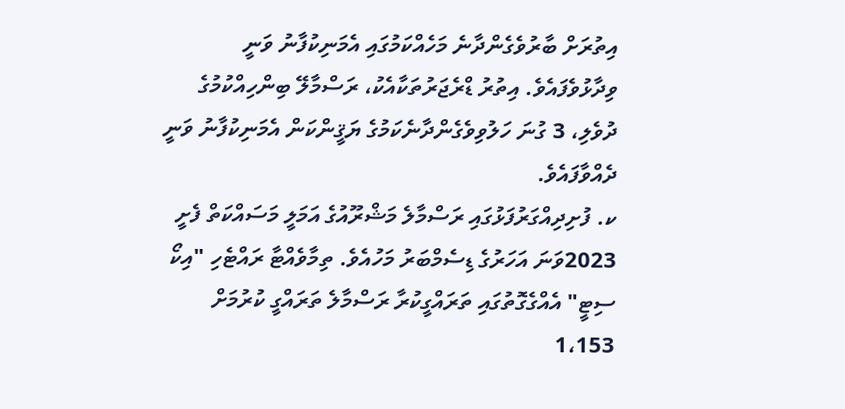އިތުރަށް ބާރުވެގެންދާނެ މަހެއްކަމުގައި އެމަނިކުފާނު ވަނީ ވިދާޅުވެފައެވެ. އިތުރު ޑްރެޖަރުތަކާއެކު، ރަސްމާލޭ ބިންހިއްކުމުގެ ދުވެލި، 3 ގުނަ ހަލުވިވެގެންދާނެކަމުގެ ޔަޤީންކަން އެމަނިކުފާނު ވަނީ ދެއްވާފައެވެ.
ކ. ފުށިދިއްގަރުފަޅުގައި ރަސްމާލެ މަޝްރޫއުގެ އަމަލީ މަސައްކަތް ފެށީ 2023ވަނަ އަހަރުގެ ޑިސެމްބަރު މަހުއެވެ. ތިމާވެއްޓާ ރައްޓެހި "އިކޯ ސިޓީ" އެއްގެގޮތުގައި ތަރައްގީކުރާ ރަސްމާލެ ތަރައްގީ ކުރުމަށް 1،153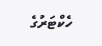ހެކްޓަރުގެ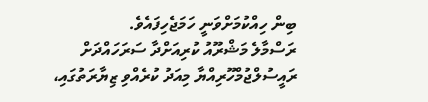ބިން ހިއްކުމަށްވަނީ ހަމަޖެހިފައެވެ.
ރަސްމާލެ މަޝްރޫއު ކުރިއަށްދާ ސަރަހައްދަށް ރައީސުލްޖުމްހޫރިއްޔާ މިއަދު ކުރެއްވި ޒިޔާރަތުގައި،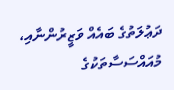ދަޢުލަތުގެ ބައެއް ވަޒީރުންނާއި، މުއައްސަސާތަކުގެ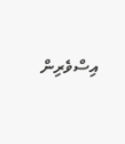އިސްވެރިން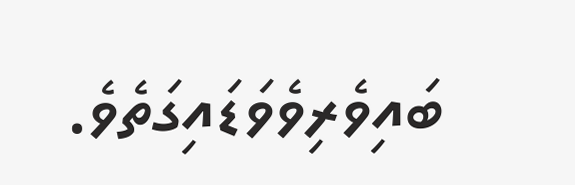ބައިވެރިވެވަޑައިގަތެވެ.